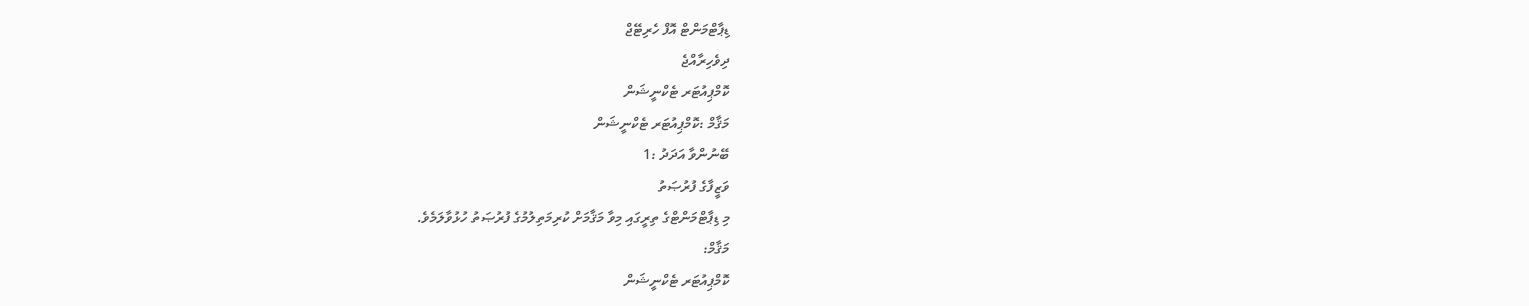ޑިޕާޓްމަންޓް އޮފް ހެރިޓޭޖް
ދިވެހިރާއްޖެ
ކޮމްޕިއުޓަރ ޓެކްނީޝަން
މަޤާމް :ކޮމްޕިއުޓަރ ޓެކްނީޝަން
ބޭނުންވާ އަދަދު :1
ވަޒީފާގެ ފުރުޞަތު
މި ޑިޕާޓްމަންޓްގެ ތިރީގައި މިވާ މަޤާމަށް ކުރިމަތިލުމުގެ ފުރުޞަތު ހުޅުވާލަމެވެ.
މަޤާމް:
ކޮމްޕިއުޓަރ ޓެކްނީޝަން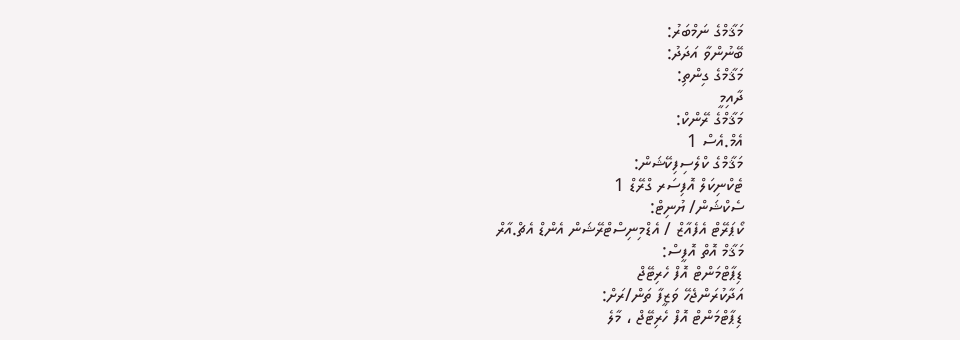މަޤާމްގެ ނަމްބަރު:
ބޭނުންވާ އަދަދު:
މަޤާމްގެ ގިންތި:
ދާއިމީ
މަޤާމްގެ ރޭންކް:
އެމް.އެސް 1
މަޤާމްގެ ކްލެސިފިކޭޝަން:
ޓެކްނިކަލް އޮފިސަރ ގްރޭޑް 1
ސެކްޝަން/ ޔުނިޓް:
ކޯޕަރޭޓް އެފެއާޒް / އެޑްމިނިސްޓްރޭޝަން އެންޑް އެޗް.އާރް
މަޤާމް އޮތް އޮފީސް:
ޑިޕާޓްމަންޓް އޮފް ހެރިޓޭޖް
އަދާކުރަންޖެހޭ ވަޒީފާ ތަން/ރަށް:
ޑިޕާޓްމަންޓް އޮފް ހެރިޓޭޖް ، މާލެ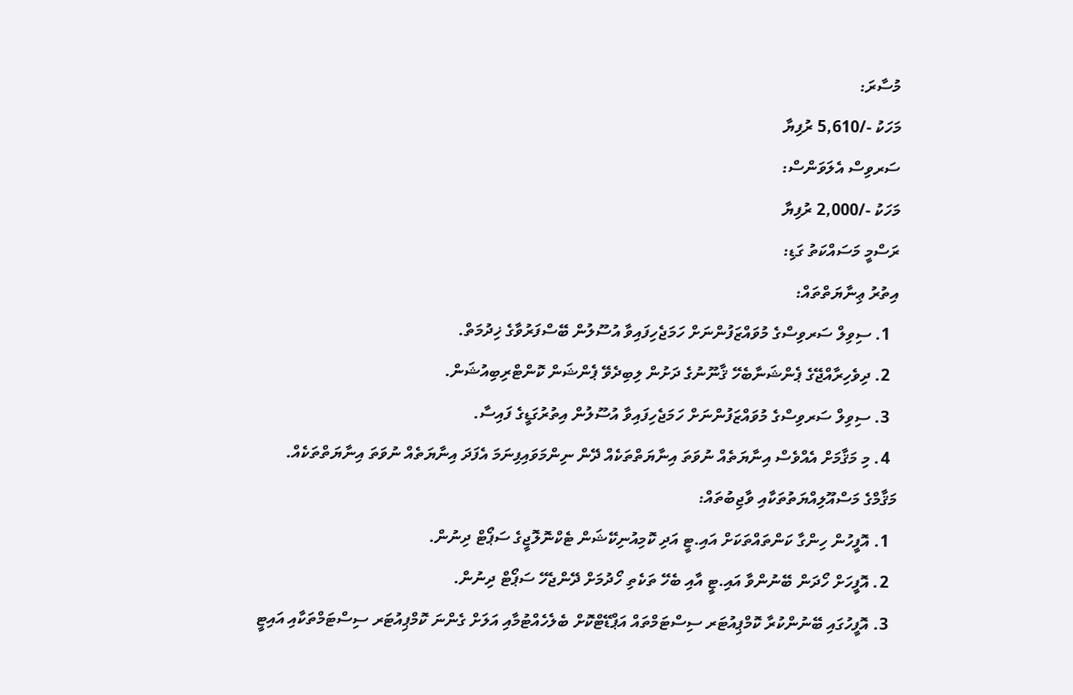މުސާރަ:
މަހަކު -/5,610 ރުފިޔާ
ސަރވިސް އެލަވަންސް:
މަހަކު -/2,000 ރުފިޔާ
ރަސްމީ މަސައްކަތު ގަޑި:
އިތުރު ޢިނާޔަތްތައް:
  1. ސިވިލް ސަރވިސްގެ މުވައްޒަފުންނަށް ހަމަޖެހިފައިވާ އުސޫލުން ބޭސްފަރުވާގެ ޚިދުމަތް.
  2. ދިވެހިރާއްޖޭގެ ޕެންޝަނާބެހޭ ޤާނޫނުގެ ދަށުން ލިބިދެވޭ ޕެންޝަން ކޮންޓްރިބިއުޝަން.
  3. ސިވިލް ސަރވިސްގެ މުވައްޒަފުންނަށް ހަމަޖެހިފައިވާ އުސޫލުން އިތުރުގަޑީގެ ފައިސާ.
  4. މި މަޤާމަށް އެއްވެސް އިނާޔަތެއް ނުވަތަ އިނާޔަތްތަކެއް ދޭން ނިންމަވައިފިނަމަ އެފަދަ އިނާޔަތެއް ނުވަތަ އިނާޔަތްތަކެއް.
މަޤާމްގެ މަސްއޫލިއްޔަތުތަކާއި ވާޖިބުތައް:
  1. އޮފީހުން ހިންގާ ކަންތައްތަކަށް އައި.ޓީ އަދި ކޮމިއުނިކޭޝަން ޓެކްނޮލޮޖީގެ ސަޕޯޓް ދިނުން.
  2. އޮފީހަށް ހޯދަން ބޭނުންވާ އައި.ޓީ އާއި ބެހޭ ތަކެތި ހޯދުމަށް ދޭންޖެހޭ ސަޕޯޓް ދިނުން.
  3. އޮފީހުގައި ބޭނުންކުރާ ކޮމްޕިއުޓަރ ސިސްޓަމްތައް އަޕްޑޭޓްކޮށް ބެލެހެއްޓުމާއި އަލަށް ގެންނަ ކޮމްޕިއުޓަރ ސިސްޓަމްތަކާއި އައިޓީ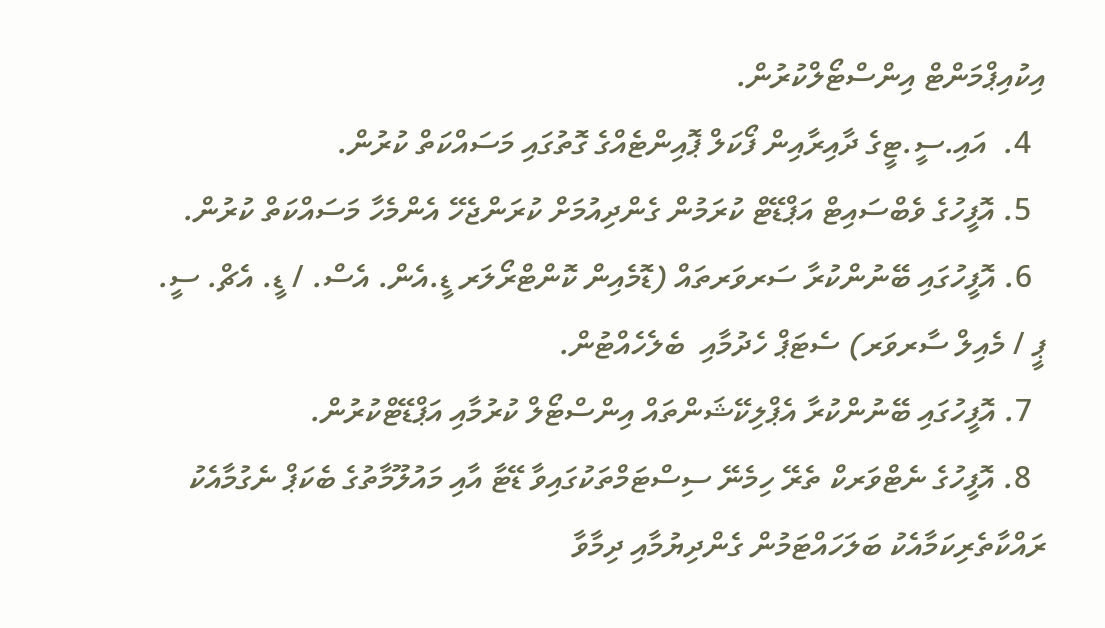އިކުއިޕްމަންޓް އިންސްޓޯލްކުރުން.
  4.  އައި.ސީ.ޓީގެ ދާއިރާއިން ފޯކަލް ޕޮއިންޓެއްގެ ގޮތުގައި މަސައްކަތް ކުރުން.
  5. އޮފީހުގެ ވެބްސައިޓް އަޕްޑޭޓް ކުރަމުން ގެންދިއުމަށް ކުރަންޖެހޭ އެންމެހާ މަސައްކަތް ކުރުން.
  6. އޮފީހުގައި ބޭނުންކުރާ ސަރވަރތައް (ޑޮމެއިން ކޮންޓްރޯލަރ ޑީ.އެން. އެސް. / ޑީ. އެޗް. ސީ. ޕީ / މެއިލް ސާރވަރ) ސެޓަޕް ހެދުމާއި  ބެލެހެއްޓުން.
  7. އޮފީހުގައި ބޭނުންކުރާ އެޕްލިކޭޝަންތައް އިންސްޓޯލް ކުރުމާއި އަޕްޑޭޓްކުރުން.
  8. އޮފީހުގެ ނެޓްވަރކް ތެރޭ ހިމެނޭ ސިސްޓަމްތަކުގައިވާ ޑޭޓާ އާއި މައުލޫމާތުގެ ބެކަޕް ނެގުމާއެކު ރައްކާތެރިކަމާއެކު ބަލަހައްޓަމުން ގެންދިޔުމާއި ދިމާވާ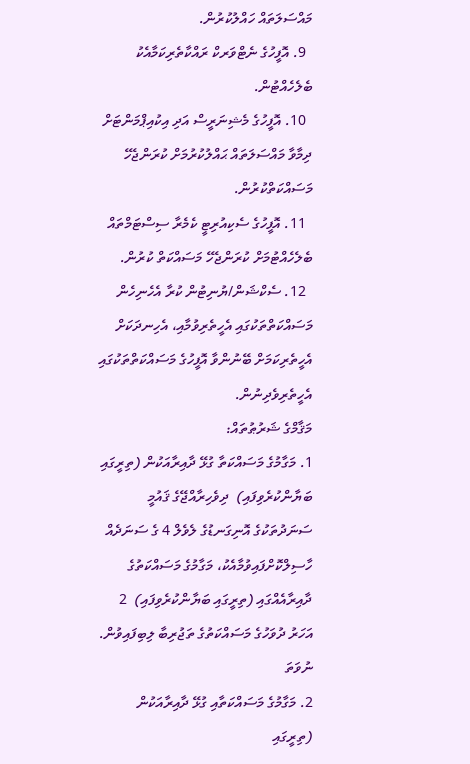މައްސަލަތައް ހައްލުކުރުން.
  9. އޮފީހުގެ ނެޓްވަރކް ރައްކާތެރިކަމާއެކު ބެލެހެއްޓުން.
  10. އޮފީހުގެ މެޝިނަރީސް އަދި އިކުއިޕްމަންޓަށް ދިމާވާ މައްސަލަތައް ޙައްލުކުރުމަށް ކުރަންޖެހޭ މަސައްކަތްކުރުން.
  11. އޮފީހުގެ ސެކިއުރިޓީ ކެމެރާ ސިސްޓަމްތައް ބެލެހެއްޓުމަށް ކުރަންޖެހޭ މަސައްކަތް ކުރުން.
  12. ސެކްޝަން/ޔުނިޓުން ކުރާ އެހެނިހެން މަސައްކަތްތަކުގައި އެހީތެރިވުމާއި، އެހިނދަކަށް އެހީތެރިކަމަށް ބޭނުންވާ އޮފީހުގެ މަސައްކަތްތަކުގައި އެހީތެރިވެދިނުން.
މަޤާމްގެ ޝަރުޠުތައް:
1. މަގާމުގެ މަސައްކަތާ ގުޅޭ ދާއިރާއަކުން (ތިރީގައި ބަޔާންކުރެވިފައި)  ދިވެހިރާއްޖޭގެ ޤައުމީ ސަނަދުތަކުގެ އޮނިގަނޑުގެ ލެވެލް 4 ގެ ސަނަދެއް ހާސިލްކޮށްފައިވުމާއެކު، މަގާމުގެ މަސައްކަތުގެ ދާއިރާއެއްގައި (ތިރީގައި ބަޔާންކުރެވިފައި)  2 އަހަރު ދުވަހުގެ މަސައްކަތުގެ ތަޖުރިބާ ލިބިފައިވުން.
ނުވަތަ
2. މަގާމުގެ މަސައްކަތާއި ގުޅޭ ދާއިރާއަކުން (ތިރީގައި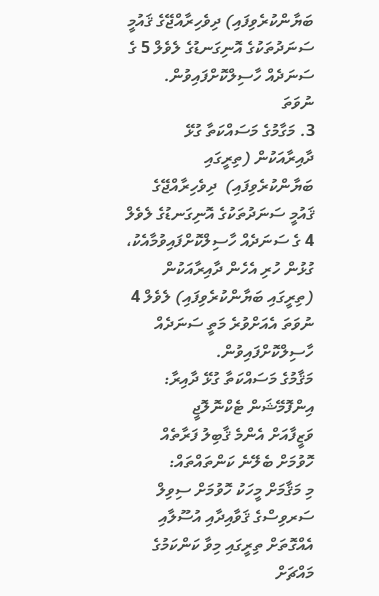ބަޔާންކުރެވިފައި) ދިވެހިރާއްޖޭގެ ޤައުމީ ސަނަދުތަކުގެ އޮނިގަނޑުގެ ލެވެލް 5 ގެ ސަނަދެއް ހާސިލްކޮށްފައިވުން.
ނުވަތަ
3. މަގާމުގެ މަސައްކަތާ ގުޅޭ ދާއިރާއަކުން (ތިރީގައި ބަޔާންކުރެވިފައި)  ދިވެހިރާއްޖޭގެ ޤައުމީ ސަނަދުތަކުގެ އޮނިގަނޑުގެ ލެވެލް 4 ގެ ސަނަދެއް ހާސިލްކޮށްފައިވުމާއެކު، ގުޅުން ހުރި އެހެން ދާއިރާއަކުން (ތިރީގައި ބަޔާންކުރެވިފައި) ލެވެލް 4 ނުވަތަ އެއަށްވުރެ މަތީ ސަނަދެއް ހާސިލްކޮށްފައިވުން.
މަޤާމުގެ މަސައްކަތާ ގުޅޭ ދާއިރާ: އިންފޮމޭޝަން ޓެކްނޮލޮޖީ
ވަޒީފާއަށް އެންމެ ޤާބިލު ފަރާތެއް ހޮވުމަށް ބެލޭނެ ކަންތައްތައް:
މި މަޤާމަށް މީހަކު ހޮވުމަށް ސިވިލް ސަރވިސްގެ ޤަވާއިދާއި އުސޫލާއި އެއްގޮތަށް ތިރީގައި މިވާ ކަންކަމުގެ މައްޗަށް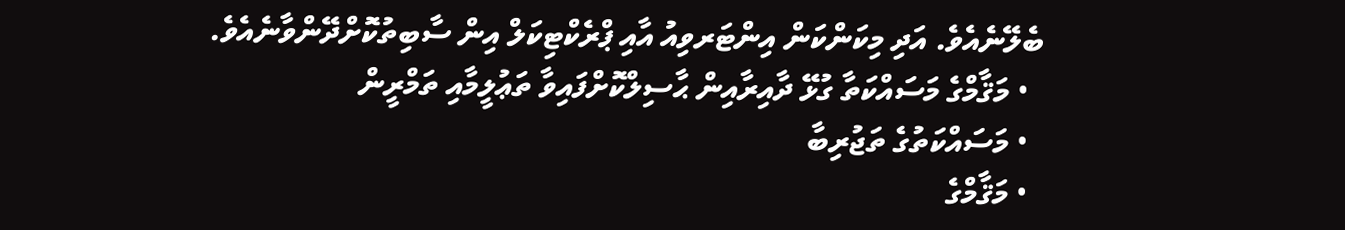ބެލޭނެއެވެ. އަދި މިކަންކަން އިންޓަރވިއު އާއި ޕްރެކްޓިކަލް އިން ސާބިތުކޮށްދޭންވާނެއެވެ.
  • މަޤާމްގެ މަސައްކަތާ ގުޅޭ ދާއިރާއިން ޙާސިލްކޮށްފައިވާ ތަޢުލީމާއި ތަމްރީން
  • މަސައްކަތުގެ ތަޖުރިބާ
  • މަޤާމްގެ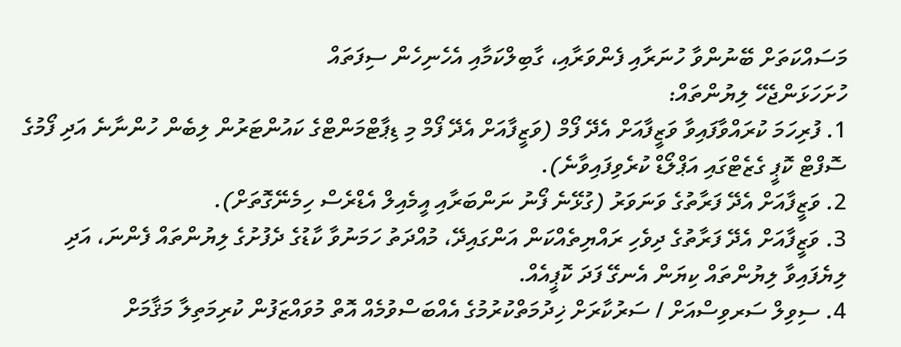މަސައްކަތަށް ބޭނުންވާ ހުނަރާއި ފެންވަރާއި، ގާބިލްކަމާއި އެހެނިހެން ސިފަތައް
ހުށަހަޅަންޖެހޭ ލިޔުންތައް:
1. ފުރިހަމަ ކުރައްވާފައިވާ ވަޒީފާއަށް އެދޭ ފޯމް (ވަޒީފާއަށް އެދޭ ފޯމް މި ޑިޕާޓްމަންޓްގެ ކައުންޓަރުން ލިބެން ހުންނާނެ އަދި ފޯމުގެ ސޮފްޓް ކޮޕީ ގެޒެޓްގައި އަޕްލޯޑް ކުރެވިފައިވާނެ).
2. ވަޒީފާއަށް އެދޭ ފަރާތުގެ ވަނަވަރު (ގުޅޭނެ ފޯނު ނަންބަރާއި އީމެއިލް އެޑްރެސް ހިމެނޭގޮތަށް).
3. ވަޒީފާއަށް އެދޭ ފަރާތުގެ ދިވެހި ރައްޔިތެއްކަން އަންގައިދޭ، މުއްދަތު ހަމަނުވާ ކާޑުގެ ދެފުށުގެ ލިޔުންތައް ފެންނަ، އަދި ލިޔެފައިވާ ލިޔުންތައް ކިޔަން އެނގޭ ފަދަ ކޮޕީއެއް.
4. ސިވިލް ސަރވިސްއަށް / ސަރުކާރަށް ޚިދުމަތްކުރުމުގެ އެއްބަސްވުމެއް އޮތް މުވައްޒަފުން ކުރިމަތިލާ މަޤާމަށް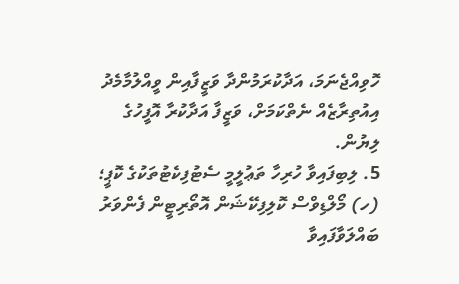ހޮވިއްޖެނަމަ، އަދާކުރަމުންދާ ވަޒީފާއިން ވީއްލުމާމެދު އިއުތިރާޒެއް ނެތްކަމަށް، ވަޒީފާ އަދާކުރާ އޮފީހުގެ ލިޔުން.
5. ލިބިފައިވާ ހުރިހާ ތަޢުލީމީ ސެޓުފިކެޓުތަކުގެ ކޮޕީ؛
(ހ) މޯލްޑިވްސް ކޮލިފިކޭޝަން އޮތޯރިޓީން ފެންވަރު ބައްލަވާފައިވާ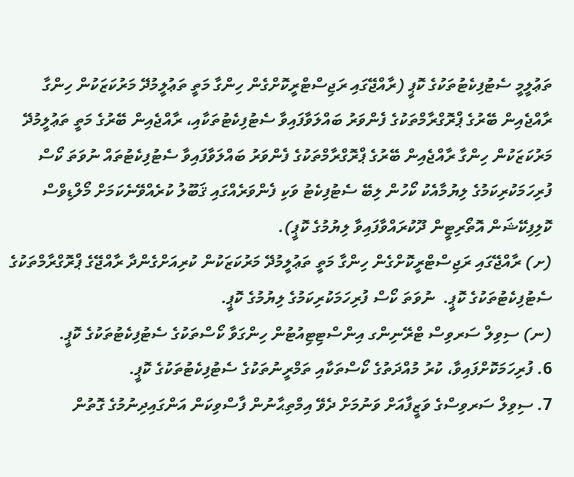ތަޢުލީމީ ސެޓުފިކެޓުތަކުގެ ކޮޕީ (ރާއްޖޭގައި ރަޖިސްޓްރީކޮށްގެން ހިންގާ މަތީ ތަޢުލީމުދޭ މަރުކަޒަކުން ހިންގާ ރާއްޖެއިން ބޭރުގެ ޕްރޮގްރާމްތަކުގެ ފެންވަރު ބައްލަވާފައިވާ ސެޓުފިކެޓުތަކާއި، ރާއްޖެއިން ބޭރުގެ މަތީ ތަޢުލީމުދޭ މަރުކަޒަކުން ހިންގާ ރާއްޖެއިން ބޭރުގެ ޕްރޮގްރާމްތަކުގެ ފެންވަރު ބައްލަވާފައިވާ ސެޓުފިކެޓުތައް ނުވަތަ ކޯސް ފުރިހަމަކުރިކަމުގެ ލިޔުމާއެކު ކޯހުން ލިބޭ ސެޓުފިކެޓު ވަކި ފެންވަރެއްގައި ޤަބޫލު ކުރެއްވޭނެކަމަށް މޯލްޑިވްސް ކޮލިފިކޭޝަން އޮތޯރިޓީން ދޫކުރައްވާފައިވާ ލިޔުމުގެ ކޮޕީ).
(ށ) ރާއްޖޭގައި ރަޖިސްޓްރީކޮށްގެން ހިންގާ މަތީ ތަޢުލީމުދޭ މަރުކަޒަކުން ކުރިއަށްގެންދާ ރާއްޖޭގެ ޕްރޮގްރާމްތަކުގެ ސެޓުފިކެޓުތަކުގެ ކޮޕީ.  ނުވަތަ ކޯސް ފުރިހަމަކުރިކަމުގެ ލިޔުމުގެ ކޮޕީ.
(ނ) ސިވިލް ސަރވިސް ޓްރޭނިންގ އިންސްޓިޓިއުޓުން ހިންގަވާ ކޯސްތަކުގެ ސެޓުފިކެޓުތަކުގެ ކޮޕީ.
6. ފުރިހަމަކޮށްފައިވާ، ކުރު މުއްދަތުގެ ކޯސްތަކާއި ތަމްރީނުތަކުގެ ސެޓުފިކެޓުތަކުގެ ކޮޕީ.
7. ސިވިލް ސަރވިސްގެ ވަޒީފާއަށް ވަނުމަށް ދެވޭ އިމްތިޙާނުން ފާސްވިކަން އަންގައިދިނުމުގެ ގޮތުން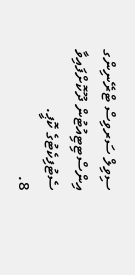ސިވިލް ސަރވިސް ޓްރޭނިންގ އިންސްޓިޓިއުޓުން ދޫކޮށްފައިވާ ސެޓުފިކެޓުގެ ކޮޕީ.
8.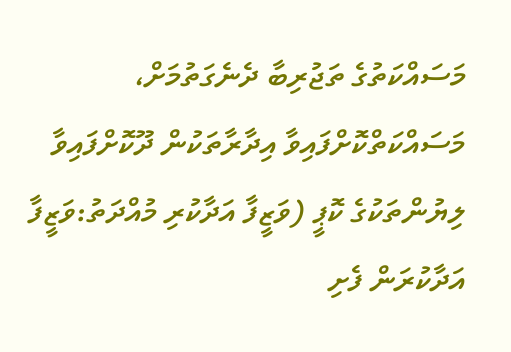މަސައްކަތުގެ ތަޖުރިބާ ދެނެގަތުމަށް، މަސައްކަތްކޮށްފައިވާ އިދާރާތަކުން ދޫކޮށްފައިވާ ލިޔުންތަކުގެ ކޮޕީ (ވަޒީފާ އަދާކުރި މުއްދަތު:ވަޒީފާ އަދާކުރަން ފެށި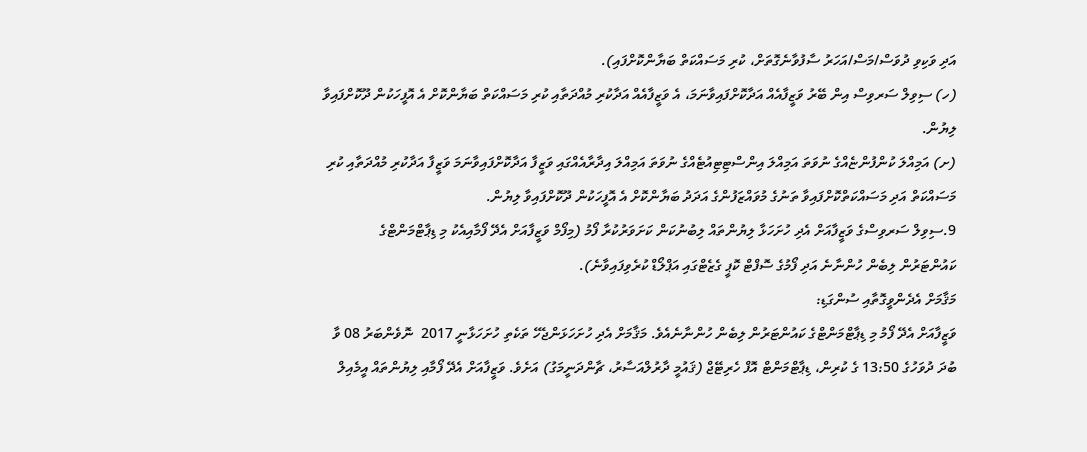އަދި ވަކިވި ދުވަސް/މަސް/އަހަރު ސާފުވާނެގޮތަށް، ކުރި މަސައްކަތް ބަޔާންކޮށްފައި).
(ހ) ސިވިލް ސަރވިސް އިން ބޭރު ވަޒީފާއެއް އަދާކޮށްފައިވާނަމަ، އެ ވަޒީފާއެއް އަދާކުރި މުއްދަތާއި ކުރި މަސައްކަތް ބަޔާންކޮށް އެ އޮފީހަކުން ދޫކޮށްފައިވާ ލިޔުން.
(ށ) އަމިއްލަ ކުންފުންޏެއްގެ ނުވަތަ އަމިއްލަ އިންސްޓިޓިއުޓެއްގެ ނުވަތަ އަމިއްލަ އިދާރާއެއްގައި ވަޒީފާ އަދާކޮށްފައިވާނަމަ ވަޒީފާ އަދާކުރި މުއްދަތާއި ކުރި މަސައްކަތް އަދި މަސައްކަތްކޮށްފައިވާ ތަނުގެ މުވައްޒަފުންގެ އަދަދު ބަޔާންކޮށް އެ އޮފީހަކުން ދޫކޮށްފައިވާ ލިޔުން.
9.ސިވިލް ސަރވިސްގެ ވަޒީފާއަށް އެދި ހުށަހަޅާ ލިޔުންތައް ލިބުނުކަން ކަށަވަރުކުރާ ފޯމު (މިފޯމް ވަޒީފާއަށް އެދޭ ފޯމާއިއެކު މި ޑިޕާޓްމަންޓްގެ ކައުންޓަރުން ލިބެން ހުންނާނެ އަދި ފޯމުގެ ސޮފްޓް ކޮޕީ ގެޒެޓްގައި އަޕްލޯޑް ކުރެވިފައިވާނެ).
މަޤާމަށް އެދެންވީގޮތާއި ސުންގަޑި:
ވަޒީފާއަށް އެދޭ ފޯމު މި ޑިޕާޓްމަންޓްގެ ކައުންޓަރުން ލިބެން ހުންނާނެއެވެ. މަޤާމަށް އެދި ހުށަހަޅަންޖެހޭ ތަކެތި ހުށަހަޅާނީ 2017  ނޮވެންބަރު 08 ވާ ބުދަ ދުވަހުގެ 13:50 ގެ ކުރިން، ޑިޕާޓްމަންޓް އޮފް ހެރިޓޭޖް (ޤައުމީ ދާރުލްއަސާރު، ޗާންދަނީމަގު) އަށެވެ. ވަޒީފާއަށް އެދޭ ފޯމާއި ލިޔުންތައް އީމެއިލް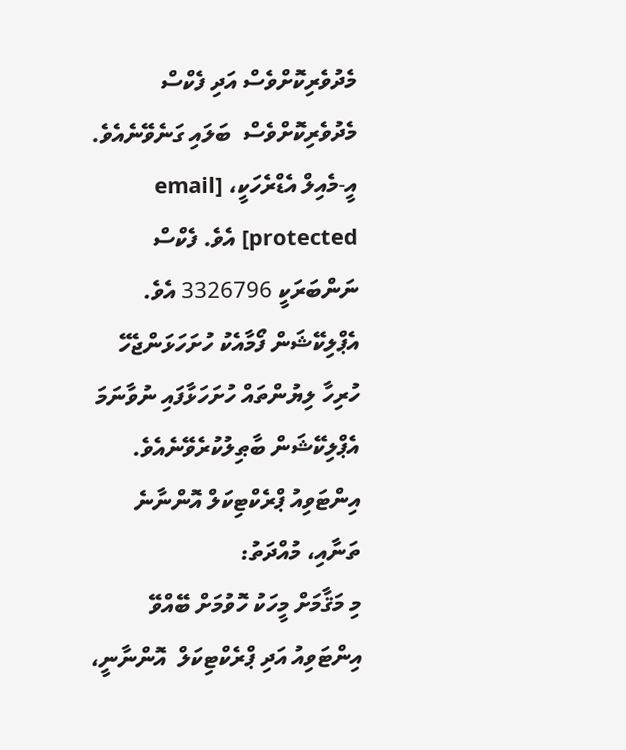މެދުވެރިކޮށްވެސް އަދި ފެކްސް މެދުވެރިކޮށްވެސް  ބަލައި ގަނެވޭނެއެވެ.   އީ-މެއިލް އެޑްރެހަކީ، [email protected] އެވެ. ފެކްސް ނަންބަރަކީ 3326796 އެވެ. އެޕްލިކޭޝަން ފޯމާއެކު ހުށަހަޅަންޖެހޭ ހުރިހާ ލިޔުންތައް ހުށަހަޅާފައި ނުވާނަމަ އެޕްލިކޭޝަން ބާޠިލުކުރެވޭނެއެވެ.
އިންޓަވިއު ޕްރެކްޓިކަލް އޮންނާނެ ތަނާއި، މުއްދަތު:
މި މަޤާމަށް މީހަކު ހޮވުމަށް ބޭއްވޭ އިންޓަވިއު އަދި ޕްރެކްޓިކަލް  އޮންނާނީ،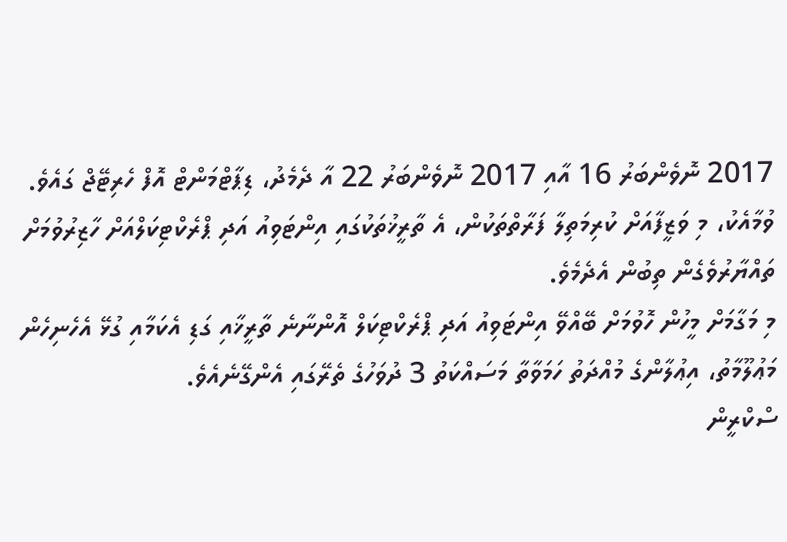2017 ނޮވެންބަރު 16 އާއި 2017 ނޮވެންބަރު 22 އާ ދެމެދު، ޑިޕާޓްމަންޓް އޮފް ހެރިޓޭޖް ގައެވެ. ވުމާއެކު، މި ވަޒީފާއަށް ކުރިމަތިލާ ފަރާތްތަކުން، އެ ތާރީޚުތަކުގައި އިންޓަވިއު އަދި ޕްރެކްޓިކަލްއަށް ހާޒިރުވުމަށް ތައްޔާރުވެގެން ތިބުން އެދެމެވެ.
މި މަގާމަށް މީހުން ހޮވުމަށް ބޭއްވޭ އިންޓަވިއު އަދި ޕްރެކްޓިކަލް އޮންނާނެ ތާރީޚާއި ގަޑި އެކަމާއި ގުޅޭ އެހެނިހެން މަޢުލޫމާތު، އިޢުލާންގެ މުއްދަތު ހަމަވާތާ މަސައްކަތު 3 ދުވަހުގެ ތެރޭގައި އެންގޭނެއެވެ.
ސްކްރީން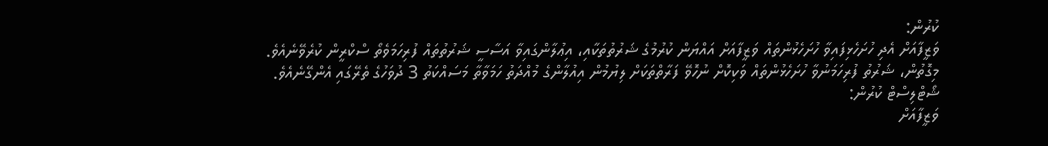ކުރުން:
ވަޒީފާއަށް އެދި ހުށަހެޅިފައިވާ ހުށަހެޅުންތައް ވަޒީފާއަށް އައްޔަން ކުރުމުގެ ޝަރުތުތަކާއި، އިޢުލާންގައިވާ އަސާސީ ޝަރުތުތައް ފުރިހަމަވެތޯ ސްކްރީން ކުރެވޭނެއެވެ. މިގޮތުން، ޝަރުތު ފުރިހަމަނުވާ ހުށަހެޅުންތައް ވަކިކޮށް ނުހޮވޭ ފަރާތްތަކަށް ލިޔުމުން އިއުލާންގެ މުއްދަތު ހަމަވާތާ މަސައްކަތު 3 ދުވަހުގެ ތެރޭގައި އެންގޭނެއެވެ.
ޝޯޓްލިސްޓް ކުރުން:
ވަޒީފާއަށް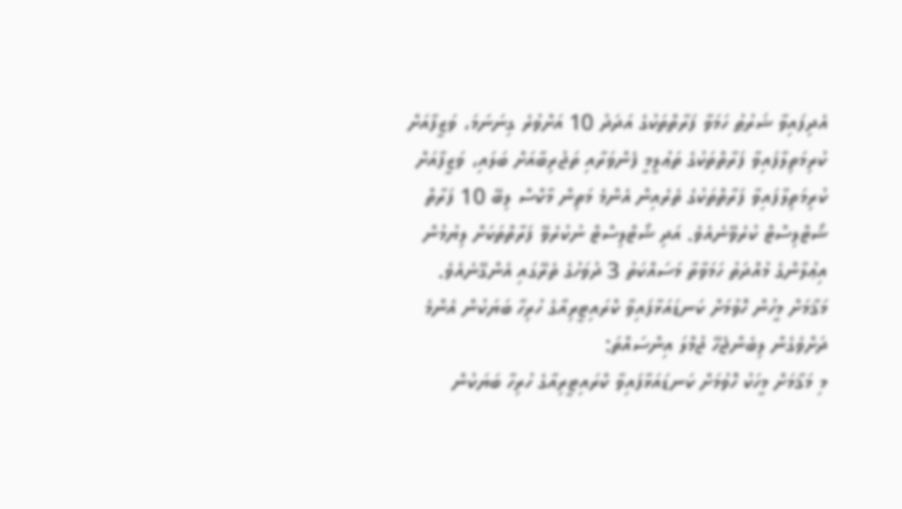އެދިފައިވާ ޝަރުޠު ހަމަވާ ފަރާތްތަކުގެ އަދަދު 10 އަށްވުރެ ގިނަނަމަ، ވަޒީފާއަށް ކުރިމަތިލާފައިވާ ފަރާތްތަކުގެ ތަޢުލީމީ ފެންވަރާއި ތަޖުރިބާއަށް ބަލައި، ވަޒީފާއަށް ކުރިމަތިލާފައިވާ ފަރާތްތަކުގެ ތެރެއިން އެންމެ މަތިން މާކްސް ލިބޭ 10 ފަރާތް ޝޯޓްލިސްޓް ކުރެވޭނެއެވެ. އަދި ޝޯޓްލިސްޓް ނުކުރެވޭ ފަރާތްތަކަށް ލިޔުމުން އިޢުލާންގެ މުއްދަތު ހަމަވާތާ މަސައްކަތު 3 ދުވަހުގެ ތެރޭގައި އެންގޭނެއެވެ.
މަޤާމަށް މީހުން ހޮވުމަށް ކަނޑައަޅާފައިވާ ކްރައިޓީރިއާގެ ހުރިހާ ބަޔަކުން އެންމެ ދަށްވެގެން ލިބެންޖެހޭ ޖުމްލަ އިންސައްތަ:
މި މަޤާމަށް މީހަކު ހޮވުމަށް ކަނޑައަޅާފައިވާ ކްރައިޓީރިއާގެ ހުރިހާ ބަޔަކުން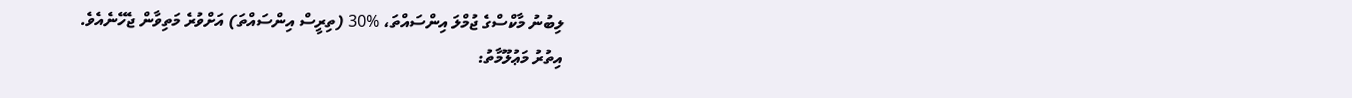ލިބުނު މާކްސްގެ ޖުމްލަ އިންސައްތަ، %30 (ތިރީސް އިންސައްތަ) އަށްވުރެ މަތިވާން ޖެހޭނެއެވެ.
އިތުރު މަޢުލޫމާތު: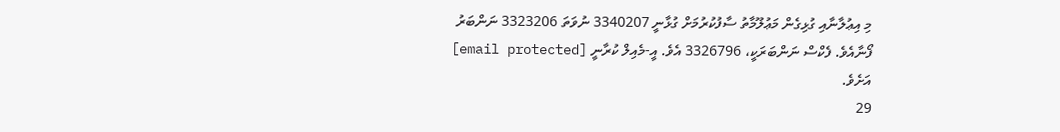މި އިޢުލާނާއި ގުޅިގެން މަޢުލޫމާތު ސާފުކުރުމަށް ގުޅާނީ 3340207 ނުވަތަ 3323206 ނަންބަރު ފޯނާއެވެ. ފެކްސް ނަންބަރަކީ، 3326796 އެވެ. އީ-މެއިލް ކުރާނީ [email protected] އަށެވެ.
29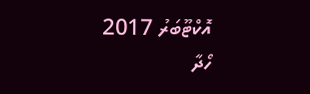އޮކްޓޫބަރު 2017
ހޯދާ